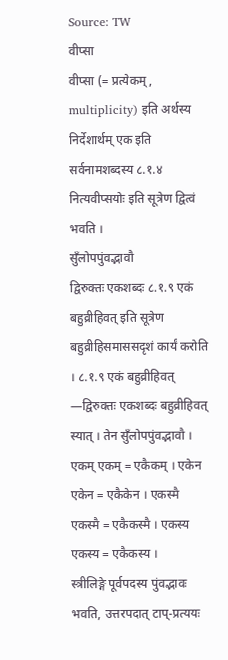Source: TW
वीप्सा
वीप्सा (= प्रत्येकम्, multiplicity) इति अर्थस्य निर्देशार्थम् एक इति सर्वनामशब्दस्य ८.१.४ नित्यवीप्सयोः इति सूत्रेण द्वित्वं भवति ।
सुँलोपपुंवद्भावौ
द्विरुक्तः एकशब्दः ८.१.९ एकं बहुव्रीहिवत् इति सूत्रेण बहुव्रीहिसमाससदृशं कार्यं करोति । ८.१.९ एकं बहुव्रीहिवत् —द्विरुक्तः एकशब्दः बहुव्रीहिवत् स्यात् । तेन सुँलोपपुंवद्भावौ ।
एकम् एकम् = एकैकम् । एकेन एकेन = एकैकेन । एकस्मै एकस्मै = एकैकस्मै । एकस्य एकस्य = एकैकस्य ।
स्त्रीलिङ्गे पूर्वपदस्य पुंवद्भावः भवति, उत्तरपदात् टाप्-प्रत्ययः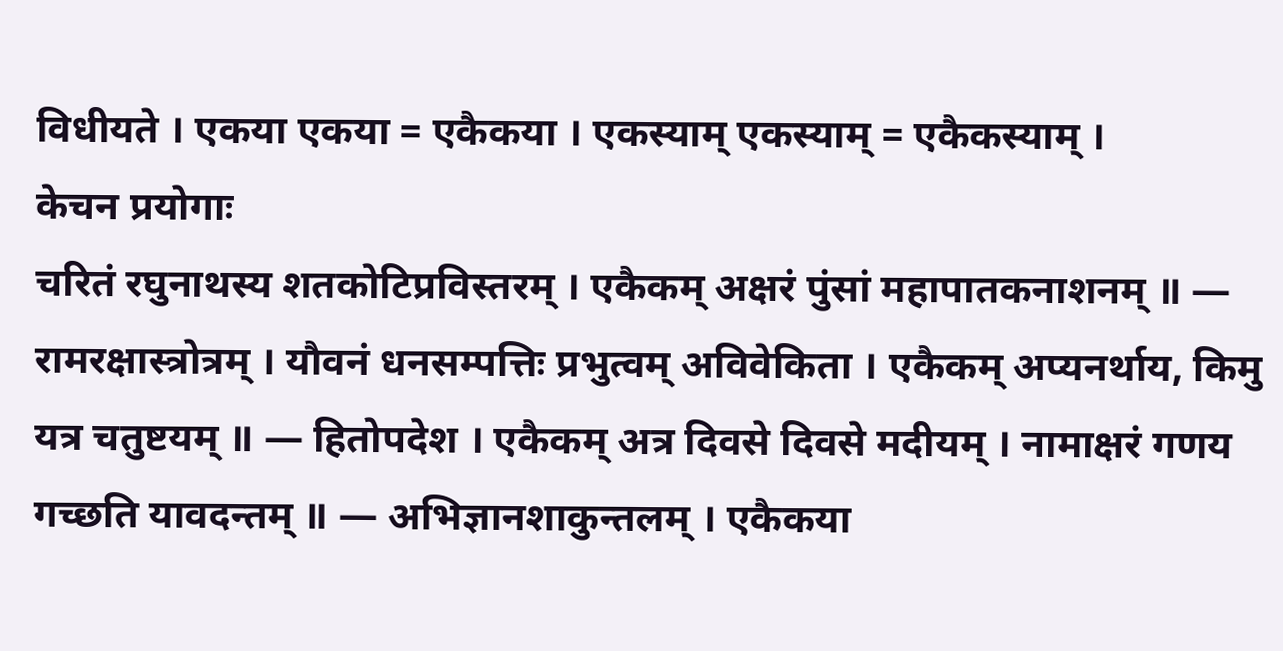विधीयते । एकया एकया = एकैकया । एकस्याम् एकस्याम् = एकैकस्याम् ।
केचन प्रयोगाः
चरितं रघुनाथस्य शतकोटिप्रविस्तरम् । एकैकम् अक्षरं पुंसां महापातकनाशनम् ॥ — रामरक्षास्त्रोत्रम् । यौवनं धनसम्पत्तिः प्रभुत्वम् अविवेकिता । एकैकम् अप्यनर्थाय, किमु यत्र चतुष्टयम् ॥ — हितोपदेश । एकैकम् अत्र दिवसे दिवसे मदीयम् । नामाक्षरं गणय गच्छति यावदन्तम् ॥ — अभिज्ञानशाकुन्तलम् । एकैकया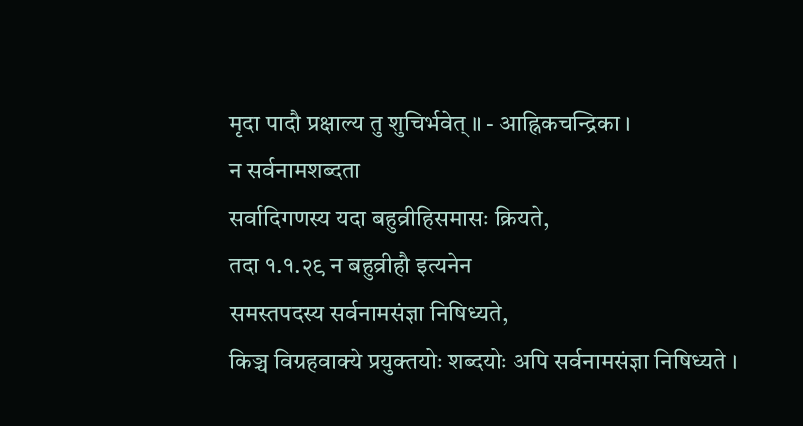मृदा पादौ प्रक्षाल्य तु शुचिर्भवेत् ॥ - आह्निकचन्द्रिका ।
न सर्वनामशब्दता
सर्वादिगणस्य यदा बहुव्रीहिसमासः क्रियते,
तदा १.१.२९ न बहुव्रीहौ इत्यनेन
समस्तपदस्य सर्वनामसंज्ञा निषिध्यते,
किञ्च विग्रहवाक्ये प्रयुक्तयोः शब्दयोः अपि सर्वनामसंज्ञा निषिध्यते ।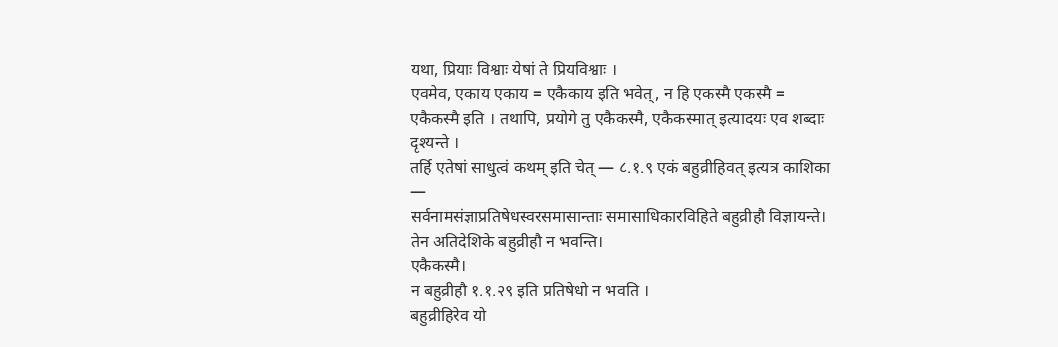यथा, प्रियाः विश्वाः येषां ते प्रियविश्वाः ।
एवमेव, एकाय एकाय = एकैकाय इति भवेत्, न हि एकस्मै एकस्मै = एकैकस्मै इति । तथापि, प्रयोगे तु एकैकस्मै, एकैकस्मात् इत्यादयः एव शब्दाः दृश्यन्ते ।
तर्हि एतेषां साधुत्वं कथम् इति चेत् — ८.१.९ एकं बहुव्रीहिवत् इत्यत्र काशिका —
सर्वनामसंज्ञाप्रतिषेधस्वरसमासान्ताः समासाधिकारविहिते बहुव्रीहौ विज्ञायन्ते।
तेन अतिदेशिके बहुव्रीहौ न भवन्ति।
एकैकस्मै।
न बहुव्रीहौ १.१.२९ इति प्रतिषेधो न भवति ।
बहुव्रीहिरेव यो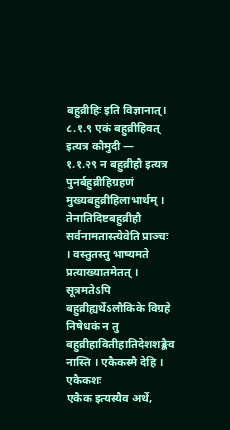बहुव्रीहिः इति विज्ञानात्।
८.१.९ एकं बहुव्रीहिवत् इत्यत्र कौमुदी —
१.१.२९ न बहुव्रीहौ इत्यत्र पुनर्बहुव्रीहिग्रहणं मुख्यबहुव्रीहिलाभार्थम् । तेनातिदिष्टबहुव्रीहौ सर्वनामतास्त्येवेति प्राञ्चः । वस्तुतस्तु भाष्यमते प्रत्याख्यातमेतत् । सूत्रमतेऽपि बहुव्रीह्यर्थेऽलौकिके विग्रहे निषेधकं न तु बहुव्रीहावितीहातिदेशशङ्कैव नास्ति । एकैकस्मै देहि ।
एकैकशः
एकैक इत्यस्यैव अर्थे,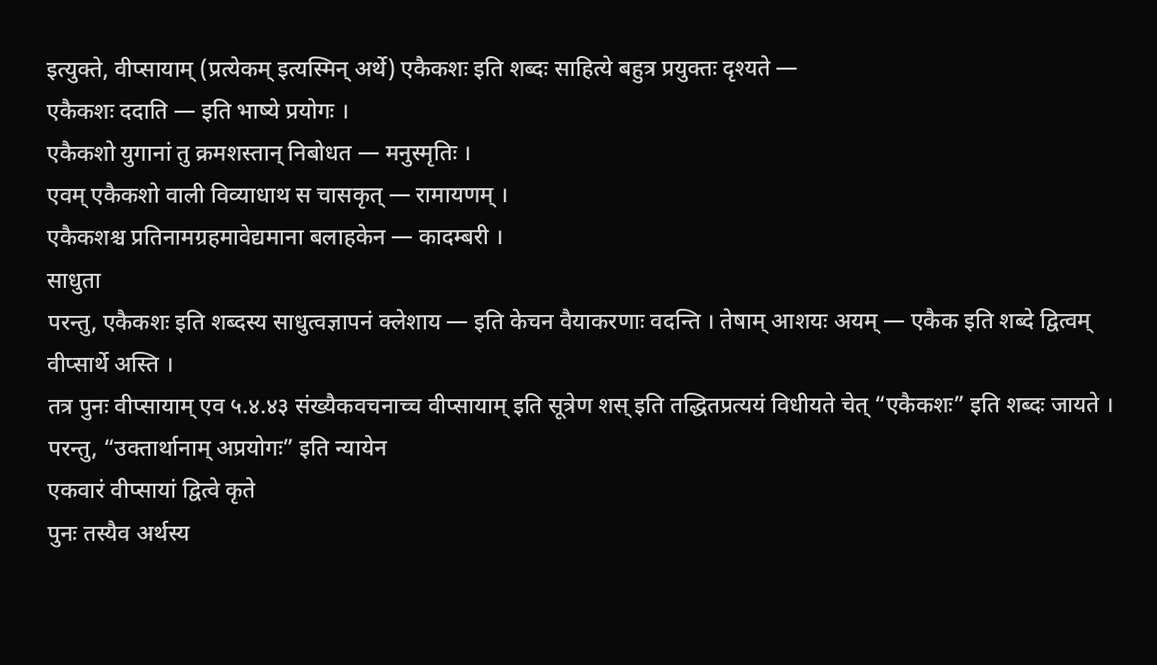इत्युक्ते, वीप्सायाम् (प्रत्येकम् इत्यस्मिन् अर्थे) एकैकशः इति शब्दः साहित्ये बहुत्र प्रयुक्तः दृश्यते —
एकैकशः ददाति — इति भाष्ये प्रयोगः ।
एकैकशो युगानां तु क्रमशस्तान् निबोधत — मनुस्मृतिः ।
एवम् एकैकशो वाली विव्याधाथ स चासकृत् — रामायणम् ।
एकैकशश्च प्रतिनामग्रहमावेद्यमाना बलाहकेन — कादम्बरी ।
साधुता
परन्तु, एकैकशः इति शब्दस्य साधुत्वज्ञापनं क्लेशाय — इति केचन वैयाकरणाः वदन्ति । तेषाम् आशयः अयम् — एकैक इति शब्दे द्वित्वम् वीप्सार्थे अस्ति ।
तत्र पुनः वीप्सायाम् एव ५.४.४३ संख्यैकवचनाच्च वीप्सायाम् इति सूत्रेण शस् इति तद्धितप्रत्ययं विधीयते चेत् “एकैकशः” इति शब्दः जायते ।
परन्तु, “उक्तार्थानाम् अप्रयोगः” इति न्यायेन
एकवारं वीप्सायां द्वित्वे कृते
पुनः तस्यैव अर्थस्य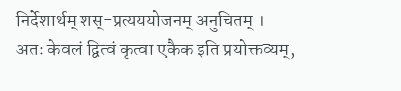निर्देशार्थम् शस्-प्रत्यययोजनम् अनुचितम् ।
अतः केवलं द्वित्वं कृत्वा एकैक इति प्रयोक्तव्यम्,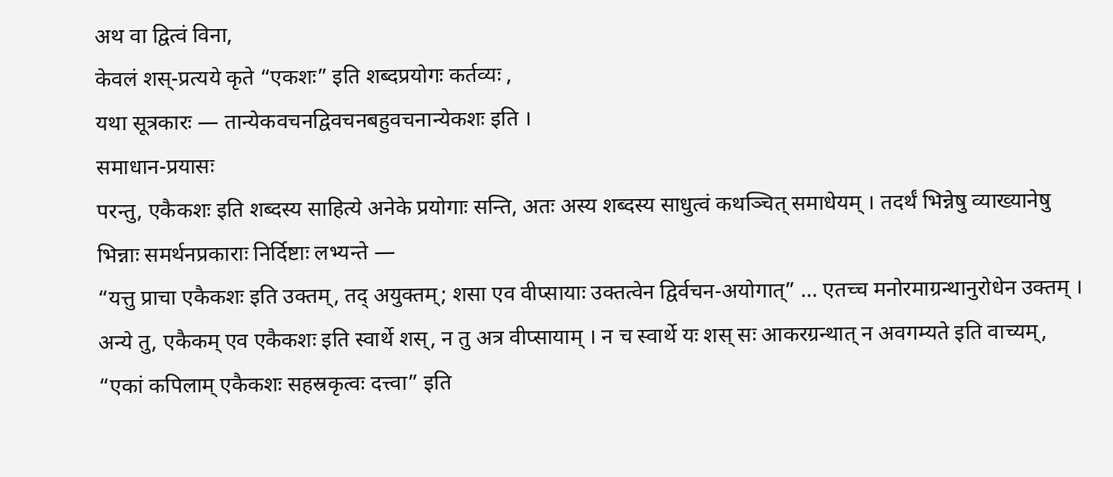अथ वा द्वित्वं विना,
केवलं शस्-प्रत्यये कृते “एकशः” इति शब्दप्रयोगः कर्तव्यः ,
यथा सूत्रकारः — तान्येकवचनद्विवचनबहुवचनान्येकशः इति ।
समाधान-प्रयासः
परन्तु, एकैकशः इति शब्दस्य साहित्ये अनेके प्रयोगाः सन्ति, अतः अस्य शब्दस्य साधुत्वं कथञ्चित् समाधेयम् । तदर्थं भिन्नेषु व्याख्यानेषु भिन्नाः समर्थनप्रकाराः निर्दिष्टाः लभ्यन्ते —
“यत्तु प्राचा एकैकशः इति उक्तम्, तद् अयुक्तम्; शसा एव वीप्सायाः उक्तत्वेन द्विर्वचन-अयोगात्” … एतच्च मनोरमाग्रन्थानुरोधेन उक्तम् । अन्ये तु, एकैकम् एव एकैकशः इति स्वार्थे शस्, न तु अत्र वीप्सायाम् । न च स्वार्थे यः शस् सः आकरग्रन्थात् न अवगम्यते इति वाच्यम्, “एकां कपिलाम् एकैकशः सहस्रकृत्वः दत्त्वा” इति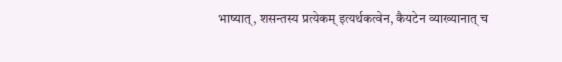भाष्यात्, शसन्तस्य प्रत्येकम् इत्यर्थकत्वेन, कैयटेन व्याख्यानात् च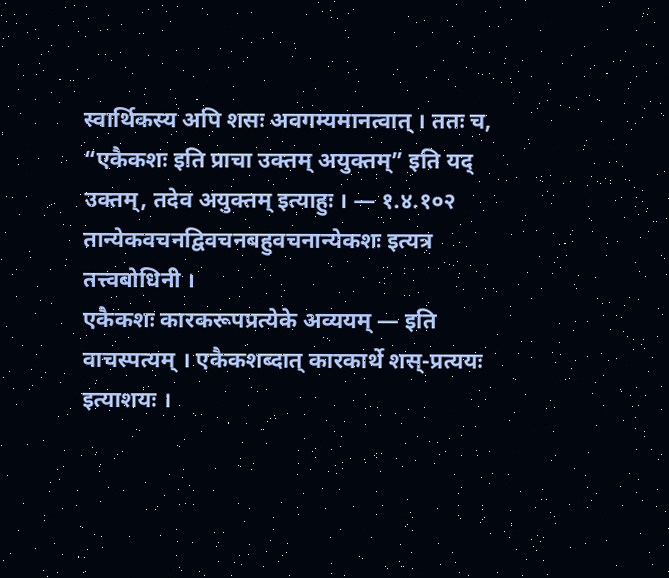स्वार्थिकस्य अपि शसः अवगम्यमानत्वात् । ततः च, “एकैकशः इति प्राचा उक्तम् अयुक्तम्” इति यद् उक्तम्, तदेव अयुक्तम् इत्याहुः । — १.४.१०२ तान्येकवचनद्विवचनबहुवचनान्येकशः इत्यत्र तत्त्वबोधिनी ।
एकैकशः कारकरूपप्रत्येके अव्ययम् — इति वाचस्पत्यम् । एकैकशब्दात् कारकार्थे शस्-प्रत्ययः इत्याशयः ।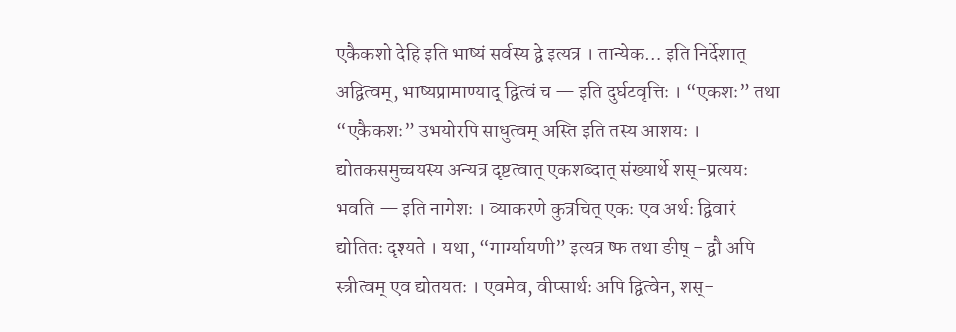एकैकशो देहि इति भाष्यं सर्वस्य द्वे इत्यत्र । तान्येक… इति निर्देशात् अद्वित्वम्, भाष्यप्रामाण्याद् द्वित्वं च — इति दुर्घटवृत्तिः । “एकशः” तथा “एकैकशः” उभयोरपि साधुत्वम् अस्ति इति तस्य आशयः ।
द्योतकसमुच्चयस्य अन्यत्र दृष्टत्वात् एकशब्दात् संख्यार्थे शस्-प्रत्ययः भवति — इति नागेशः । व्याकरणे कुत्रचित् एकः एव अर्थः द्विवारं द्योतितः दृश्यते । यथा, “गार्ग्यायणी” इत्यत्र ष्फ तथा ङीष् - द्वौ अपि स्त्रीत्वम् एव द्योतयतः । एवमेव, वीप्सार्थः अपि द्वित्वेन, शस्-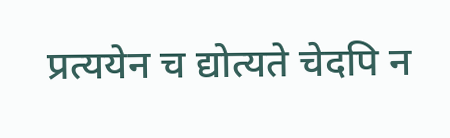प्रत्ययेन च द्योत्यते चेदपि न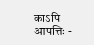काऽपि आपत्तिः -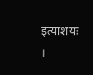इत्याशयः ।